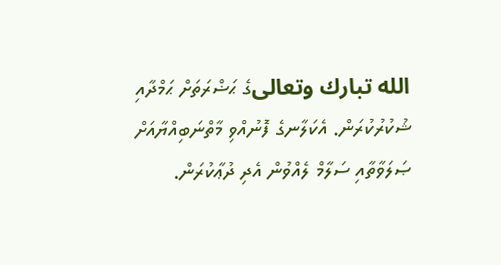الله تبارك وتعالىގެ ޙަޟްރަތަށް ޙަމްދާއި ޝުކުރުކުރަން. އެކަލާނގެ ފޮނުއްވި މާތްނަބިއްޔާއަށް ޞަލަވާތާއި ސަލާމް ލެއްވުން އެދި ދުޢާކުރަން.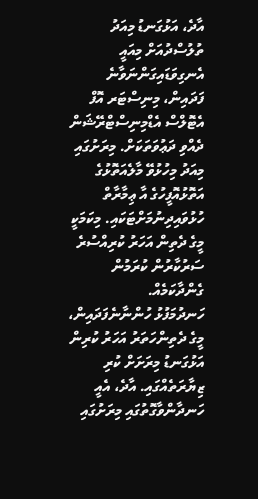އާދެ، އަޅުގަނޑު މިއަދު ތުލުސްދުއަށް މިއައީ އެނގިވަޑައިގަންނަވާނެ ފަދައިން، މިނިސްޓަރ އޮފް އެޓޮލްސް އެޑްމިނިސްޓްރޭޝަން ދެއްވި ދަޢުވަތަކަށް. މިރަށުގައި މިއަދު މިހުޅުވޭ މާލެއަތޮޅުގެ އަތޮޅުއޮފީހުގެ އާ ޢިމާރާތް ހުޅުވައިދިނުމަށްޓަކައި. މިކަމަކީ މީގެ ދެތިން އަހަރު ކުރިއްސުރެ ސަރުކާރުން ކުރަމުން ގެންދާކަމެއް.
ހަނދުމަފުޅު ހުންނާނެފަދައިން، މީގެ ދެތިންހަތަރު އަހަރު ކުރިން އަޅުގަނޑު މިރަށަށް ކުރި ޒިޔާރަތެއްގައި. އާދެ، އެއީ ހަނދާންވާގޮތުގައި މިރަށުގައި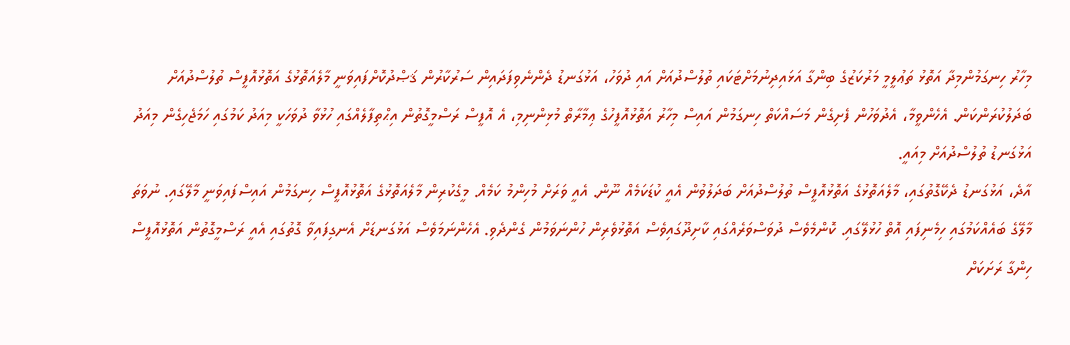މިހާރު ހިނގަމުންމިދާ އަތޮޅު ތަޢުލީމީ މަރުކަޒުގެ ބިންގާ އަޅައިދިނުމަށްޓަކައި ތުލުސްދުއަށް އައި ދުވަހު، އަޅުގަނޑު ދެންނެވިފަދައިން ސަރުކާރުން ޤަޞްދުކޮށްފައިވަނީ މާލެއަތޮޅުގެ އަތޮޅުއޮފީސް ތުލުސްދުއަށް ބަދަލުކުރަންކަން. އެހެންވީމާ، އެދުވަހުން ފެށިގެން މަސައްކަތް ހިނގަމުން އައިސް މިހާރު އަތޮޅުއޮފީހުގެ ޢިމާރާތް މުޅިންނިމި، އެ އޮފީސް ރަސްމީގޮތުން އިޙްތިފާލެއްގައި ހުޅުވާ ދުވަހަކީ މިއަދު ކަމުގައި ހަމަޖެހިގެން މިއަދު އަޅުގަނޑު ތުލުސްދުއަށް މިއައީ.
އާދެ، އަޅުގަނޑު ދެކޭގޮތުގައި، މާލެއަތޮޅުގެ އަތޮޅުއޮފީސް ތުލުސްދުއަށް ބަދަލުވުން އެއީ ކުޑަކަމެއް ނޫން. އެއީ ވަރަށް މުހިންމު ކަމެއް. މީގެކުރިން މާލެއަތޮޅުގެ އަތޮޅުއޮފީސް ހިނގަމުން އައިސްފައިވަނީ މާލޭގައި. ނުވަތަ މާލޭގެ ބައެއްކަމުގައި ހިމެނިފައި އޮތް ހުޅުލޭގައި. ކޮންމެވެސް ދުވަސްވަރެއްގައި ކާށިދޫގައިވެސް އަތޮޅުވެރިން ހުންނަވަމުން ގެންދެވި. އެހެންނަމަވެސް އަޅުގަނޑަށް އެނގިފައިވާ ގޮތުގައި އެއީ ރަސްމީގޮތުން އަތޮޅުއޮފީސް ހިންގާ ރަށަކަށް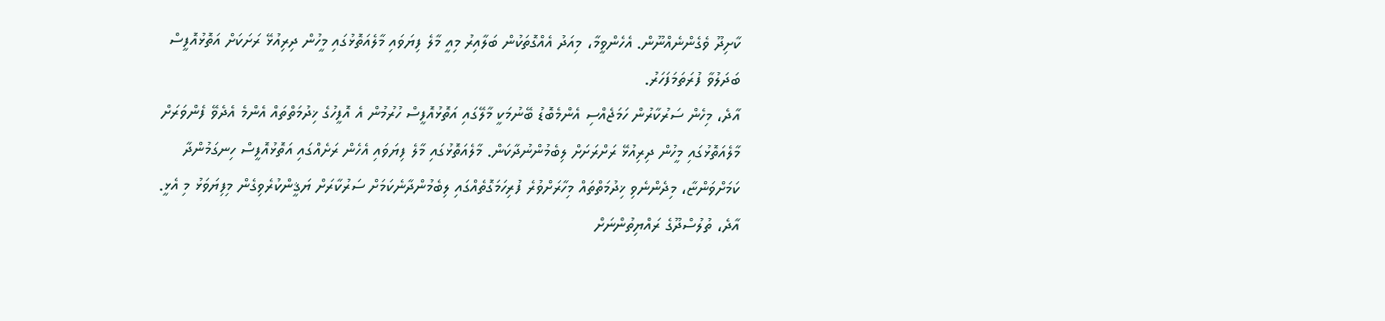ކާށިދޫ ވެގެންނެއްނޫން. އެހެންވީމާ، މިއަދު އެއްގޮތަކުން ބަލާއިރު މިއީ މާލެ ފިޔަވައި މާލެއަތޮޅުގައި މީހުން ދިރިއުޅޭ ރަށަކަށް އަތޮޅުއޮފީސް ބަދަލުވާ ފުރަތަމަފަހަރު.
އާދެ، މިހެން ސަރުކާރުން ހަމަޖެއްސި އެންމެބޮޑު ބޭނުމަކީ މާލޭގައި އަތޮޅުއޮފީސް ހުރުމުން އެ އޮފީހުގެ ޚިދުމަތްތައް އެންމެ އެދެވޭ ފެންވަރަށް މާލެއަތޮޅުގައި މީހުން ދިރިއުޅޭ ރަށްރަށަށް ލިބެމުންނުދާކަން. މާލެއަތޮޅުގައި މާލެ ފިޔަވައި އެހެން ރަށެއްގައި އަތޮޅުއޮފީސް ހިނގަމުންދާ ކަމަށްވަންޏާ، މިދެންނެވި ޚިދުމަތްތައް މިހާރަށްވުރެ ފުރިހަމަގޮތެއްގައި ލިބެމުންދާނެކަމަށް ސަރުކާރަށް ޔަޤީންކުރެވިގެން މިފިޔަވަޅު މި އެޅީ.
އާދެ، ތުލުސްދޫގެ ރައްޔިތުންނަށް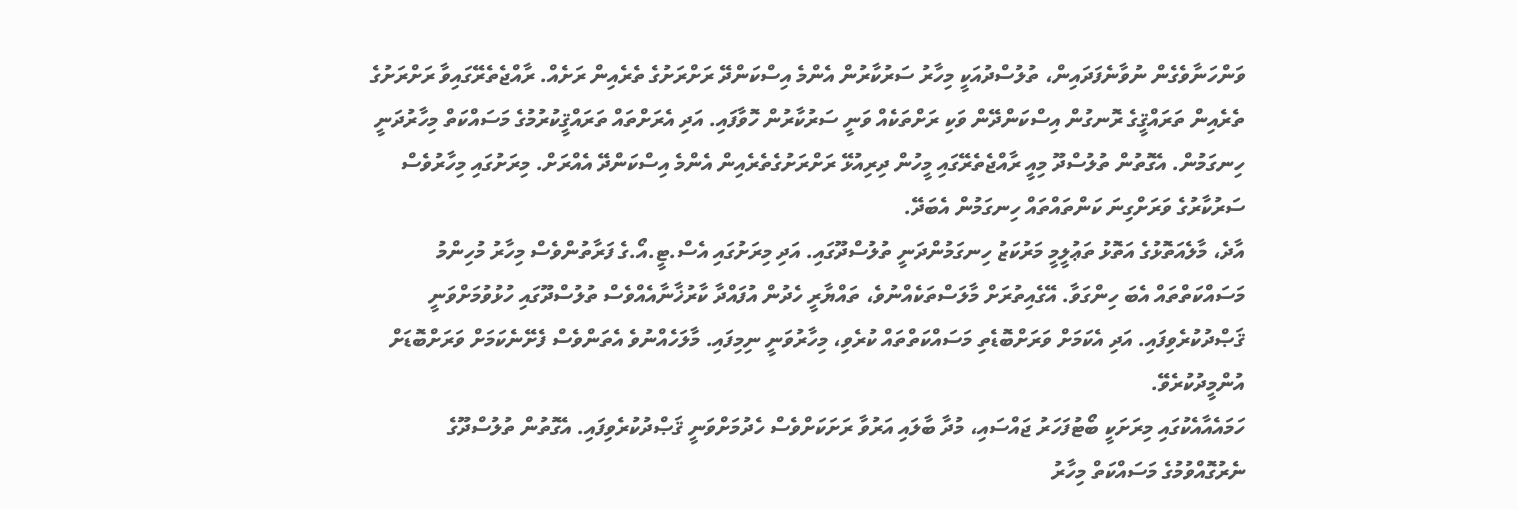ވަންހަނާވެގެން ނުވާނެފަދައިން، ތުލުސްދުއަކީ މިހާރު ސަރުކާރުން އެންމެ އިސްކަންދޭ ރަށްރަށުގެ ތެރެއިން ރަށެއް. ރާއްޖެތެރޭގައިވާ ރަށްރަށުގެ ތެރެއިން ތަރައްޤީގެ ރޮނގުން އިސްކަންދޭން ވަކި ރަށްތަކެއް ވަނީ ސަރުކާރުން ހޮވާފައި. އަދި އެރަށްތައް ތަރައްޤީކުރުމުގެ މަސައްކަތް މިހާރުދަނީ ހިނގަމުން. އެގޮތުން ތުލުސްދޫ މިއީ ރާއްޖެތެރޭގައި މީހުން ދިރިއުޅޭ ރަށްރަށުގެތެރެއިން އެންމެ އިސްކަންދޭ އެއްރަށް. މިރަށުގައި މިހާރުވެސް ސަރުކާރުގެ ވަރަށްގިނަ ކަންތައްތައް ހިނގަމުން އެބަދޭ.
އާދެ، މާލެއަތޮޅުގެ އަތޮޅު ތަޢުލީމީ މަރުކަޒު ހިނގަމުންދަނީ ތުލުސްދޫގައި. އަދި މިރަށުގައި އެސް.ޓީ.އޯ.ގެ ފަރާތުންވެސް މިހާރު މުހިންމު މަސައްކަތްތައް އެބަ ހިންގަވާ. އޭގެއިތުރަށް މާލަސްތަކެއްނުވެ، ތައްޔާރީ ހެދުން އުފައްދާ ކާރުޚާނާއެއްވެސް ތުލުސްދޫގައި ހުޅުވުމަށްވަނީ ޤަޞްދުކުރެވިފައި. އަދި އެކަމަށް ވަރަށްބޮޑެތި މަސައްކަތްތައް ކުރެވި، މިހާރުވަނީ ނިމިފައި. މާލަހެއްނުވެ އެތަންވެސް ފެށޭނެކަމަށް ވަރަށްބޮޑަށް އުންމީދުކުރެވޭ.
ހަމައެއާއެކުގައި މިރަށަކީ ބޯޓުފަހަރު ޖައްސައި، މުދާ ބާލައި އަރުވާ ރަށަކަށްވެސް ހެދުމަށްވަނީ ޤަޞްދުކުރެވިފައި. އެގޮތުން ތުލުސްދޫގެ ނެރުގޮއްވުމުގެ މަސައްކަތް މިހާރު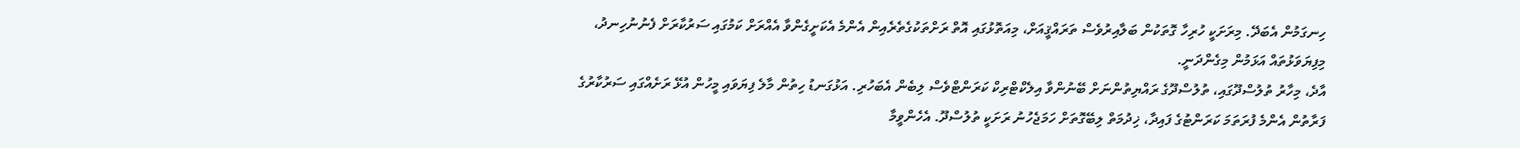ހިނގަމުން އެބަދޭ. މިރަށަކީ ހުރިހާ ގޮތަކުން ބަލާއިރުވެސް ތަރައްޤީއަށް، މިއަތޮޅުގައި އޮތް ރަށްތަކުގެތެރެއިން އެންމެ އެކަށީގެންވާ އެއްރަށް ކަމުގައި ސަރުކާރަށް ފެނުނުހިނދު، މިފިޔަވަޅުތައް އަޅަމުން މިގެންދަނީ.
އާދެ، މިހާރު ތުލުސްދޫގައި، ތުލުސްދޫގެ ރައްޔިތުންނަށް ބޭނުންވާ އިލެކްޓްރިކް ކަރަންޓްވެސް ލިބެން އެބަހުރި. އަޅުގަނޑު ހިތުން މާލެ ފިޔަވައި މީހުން އުޅޭ ރަށެއްގައި ސަރުކާރުގެ ފަރާތުން އެންމެ ފުރަތަމަ ކަރަންޓުގެ ފައިދާ، ޚިދުމަތް ލިބޭގޮތަށް ހަމަޖެހުނު ރަށަކީ ތުލުސްދޫ. އެހެންވީމާ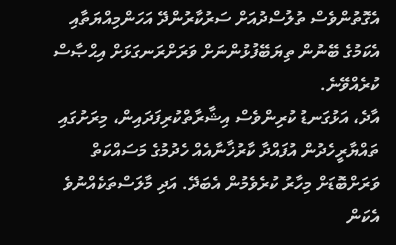އެގޮތުންވެސް ތުލުސްދުއަށް ސަރުކާރުންދޭ އަހަންމިއްޔަތާއި އެކަމުގެ ބޭނުން ތިޔަބޭފުޅުންނަށް ވަރަށްރަނގަޅަށް އިޙްޞާސް ކުރެއްވޭނެ.
އާދެ، އަޅުގަނޑު ކުރިންވެސް އިޝާރާތްކުރިފަދައިން، މިރަށުގައި ތައްޔާރީހެދުން އުފައްދާ ކާރުޚާނާއެއް ހެދުމުގެ މަސައްކަތް ވަރަށްބޮޑަށް މިހާރު ކުރެވެމުން އެބަދޭ. އަދި މާލަސްތަކެއްނުވެ އެކަން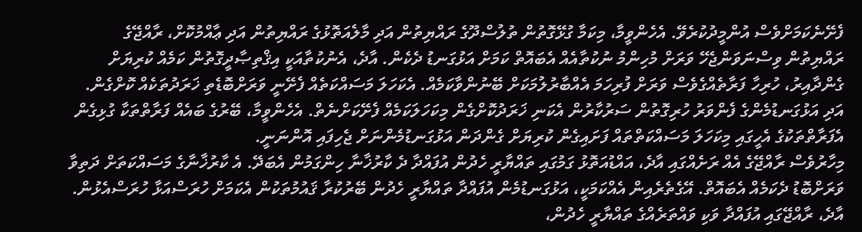ފެށޭނެކަމަށްވެސް އުންމީދުކުރެވޭ. އެހެންވީމާ، މިކަމާ ގުޅޭގޮތުން ތުލުސްދޫގެ ރައްޔިތުން އަދި މާލެއަތޮޅުގެ ރައްޔިތުން އަދި ޢާއްމުކޮށް، ރާއްޖޭގެ ރައްޔިތުން ވިސްނަވަންޖެހޭ ވަރަށް މުހިންމު ނުކުތާއެއް އެބައޮތް ކަމަށް އަޅުގަނޑު ދެކެން. އާދެ، އެނުކުތާއަކީ އިޤްތިޞާދީގޮތުން ކަމެއް ކުރިޔަށް ގެންދާއިރު، ހުރިހާ ފަރާތެއްގެވެސް ވަރަށް ފުރިހަމަ އެއްބާރުލުމަކަށް ބޭނުންވާކަމެއް. އެކަހަލަ މަސައްކަތެއް ފެށޭނީ ވަރަށްބޮޑެތި ޚަރަދުތަކެއް ކޮށްގެން. އަދި އަޅުގަނޑުމެންގެ ފެންވަރު ހުރިގޮތުން ސަރުކާރުން އެކަނި ޚަރަދުކޮށްގެން މިކަހަލަކަމެއް ފެށޭކަށްނެތް. އެހެންވީމާ، ބޭރުގެ ބައެއް ފަރާތްތަކާ ގުޅިގެން އެފަރާތްތަކުގެ އެހީގައި މިކަހަލަ މަސައްކަތްތައް ފަށައިގެން ކުރިޔަށް ގެންދަން އަޅުގަނޑުމެންނަށް ޖެހިފައި އޮންނަނީ.
މިހާރުވެސް ރާއްޖޭގެ އެއް ރަށެއްގައި އާދެ، އައްޑުއަތޮޅު ގަމުގައި ތައްޔާރީ ހެދުން އުފައްދާ ދެ ކާރުޚާނާ ހިންގަމުން އެބަދޭ. އެ ކާރުޚާނާގެ މަސައްކަތަށް ދަތިވާ ވަރަށްބޮޑު ދެކަމެއް އެބައޮތް. އޭގެތެރެއިން އެއްކަމަކީ، އަޅުގަނޑުމެން އުފައްދާ ތައްޔާރީ ހެދުން ބޭރުކުރާ ޤައުމުތަކުން އެކަމަށް ހުރަސްއަޅާ ހުރަސްއެޅުން. އާދެ، ރާއްޖޭގައި އުފައްދާ ވަކި ވައްތަރެއްގެ ތައްޔާރީ ހެދުން،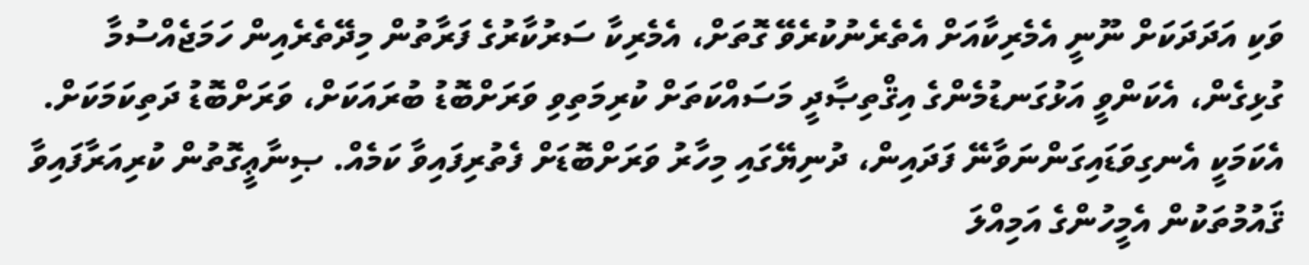ވަކި އަދަދަކަށް ނޫނީ އެމެރިކާއަށް އެތެރެނުކުރެވޭ ގޮތަށް، އެމެރިކާ ސަރުކާރުގެ ފަރާތުން މިދޭތެރެއިން ހަމަޖެއްސުމާ ގުޅިގެން، އެކަންވީ އަޅުގަނޑުމެންގެ އިޤްތިޞާދީ މަސައްކަތަށް ކުރިމަތިވި ވަރަށްބޮޑު ބުރައަކަށް، ވަރަށްބޮޑު ދަތިކަމަކަށް.
އެކަމަކީ އެނގިވަޑައިގަންނަވާނޭ ފަދައިން، ދުނިޔޭގައި މިހާރު ވަރަށްބޮޑަށް ފެތުރިފައިވާ ކަމެއް. ޞިނާޢީގޮތުން ކުރިއަރާފައިވާ ޤައުމުތަކުން އެމީހުންގެ އަމިއްލަ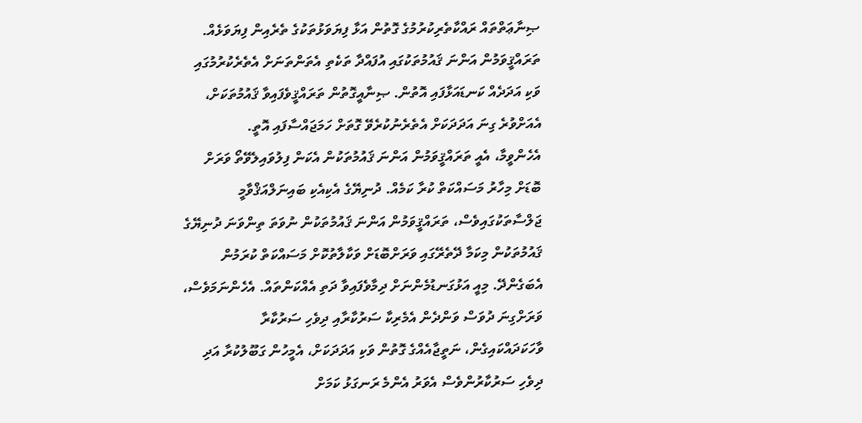ޞިނާޢަތްތައް ރައްކާތެރިކުރުމުގެ ގޮތުން އަޅާ ފިޔަވަޅުތަކުގެ ތެރެއިން ފިޔަވަޅެއް. ތަރައްޤީވަމުން އަންނަ ޤައުމުތަކުގައި އުފައްދާ ތަކެތި އެތަންތަނަށް އެތެރެކުރުމުގައި ވަކި އަދަދެއް ކަނޑައަޅާފައި އޮތުން. ޞިނާއީގޮތުން ތަރައްޤީވެފައިވާ ޤައުމުތަކަށް، އެއަށްވުރެ ގިނަ އަދަދަކަށް އެތެރެނުކުރެވޭ ގޮތަށް ހަމަޖައްސާފައި އޮތީ.
އެހެންވީމާ، އެއީ ތަރައްޤީވަމުން އަންނަ ޤައުމުތަކުން އެކަން ފިލުވައިލެވޭތޯ ވަރަށް ބޮޑަށް މިހާރު މަސައްކަތް ކުރާ ކަމެއް. ދުނިޔޭގެ އެކިއެކި ބައިނަލްއަޤްވާމީ ޖަލްސާތަކުގައިވެސް، ތަރައްޤީވަމުން އަންނަ ޤައުމުތަކުން ނުވަތަ ތިންވަނަ ދުނިޔޭގެ ޤައުމުތަކުން މިކަމާ ދޭތެރޭގައި ވަރަށްބޮޑަށް ވަކާލާތުކޮށް މަސައްކަތް ކުރަމުން އެބަގެންދޭ. މިއީ އަޅުގަނޑުމެންނަށް ދިމާވެފައިވާ ދަތި އެއްކަންތައް. އެހެންނަމަވެސް، ވަރަށްގިނަ ދުވަސް ވަންދެން އެމެރިކާ ސަރުކާރާއި ދިވެހި ސަރުކާރާ ވާހަކަދައްކައިގެން، ނަތީޖާއެއްގެ ގޮތުން ވަކި އަދަދަކަށް، އެމީހުން ގަބޫލުކުރާ އަދި ދިވެހި ސަރުކާރުންވެސް އެވަރު އެންމެ ރަނގަޅު ކަމަށް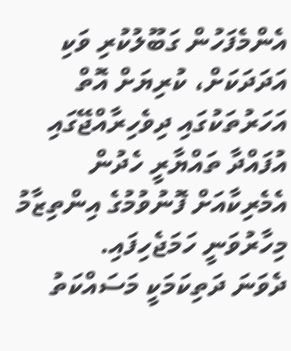އެންމެފަހުން ގަބޫލުކުރި ވަކި އަދަދަކަށް، ކުރިޔަށް އޮތް އަހަރުތަކުގައި ދިވެހިރާއްޖޭގައި އުފައްދާ ތައްޔާރީ ހެދުން އެމެރިކާއަށް ފޮނުވުމުގެ އިންތިޒާމު މިހާރުވަނީ ހަމަޖެހިފައި.
ދެވަނަ ދަތިކަމަކީ މަސައްކަތު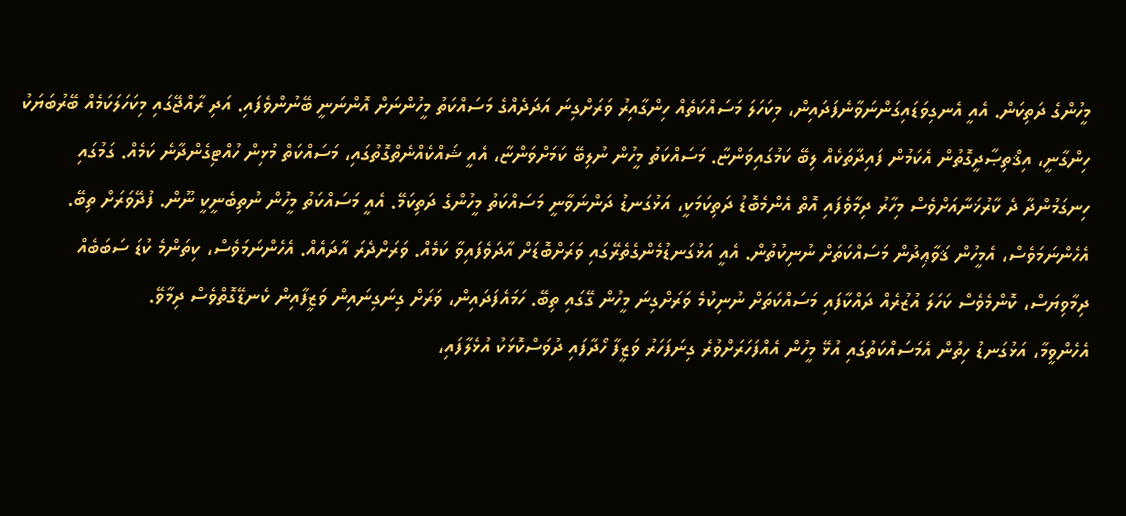މީހުންގެ ދަތިކަން. އެއީ އެނގިވަޑައިގަންނަވާނެފަދައިން، މިކަހަލަ މަސައްކަތެއް ހިންގާއިރު ވަރަށްގިނަ އަދަދެއްގެ މަސައްކަތު މީހުންނަށް އޮންނަނީ ބޭނުންވެފައި. އަދި ރާއްޖޭގައި މިކަހަލަކަމެއް ބޭރުބަޔަކު ހިންގާނީ، އިޤްތިޞާދީގޮތުން އެކަމުން ފައިދާތަކެއް ލިބޭ ކަމުގައިވަންޏާ. މަސައްކަތު މީހުން ނުލިބޭ ކަމަށްވަންޏާ، އެއީ ޝައްކެއްނެތްގޮތުގައި، މަސައްކަތް މުޅިން ހުއްޓިގެންދާނެ ކަމެއް. ގަމުގައި ހިނގަމުންދާ ދެ ކާރުޚަނާއަށްވެސް މިހާރު ދިމާވެފައި އޮތް އެންމެބޮޑު ދަތިކަމަކީ، އަޅުގަނޑު ދަންނަވާނީ މަސައްކަތު މީހުންގެ ދަތިކަމޭ. އެއީ މަސައްކަތު މީހުން ނުތިބެނީކީ ނޫން. ފުދޭވަރަށް ތިބޭ. އެހެންނަމަވެސް، އެމީހުން ޤަވާޢިދުން މަސައްކަތަށް ނުނިކުތުން. އެއީ އަޅުގަނޑުމެންގެތެރޭގައި ވަރަށްބޮޑަށް އާދަވެފައިވާ ކަމެއް. ވަރަށްދެރަ އާދައެއް. އެހެންނަމަވެސް، ކިތަންމެ ކުޑަ ސަބަބެއް ދިމާވިޔަސް، ކޮންމެވެސް ކަހަލަ އުޒުރެއް ދައްކާފައި މަސައްކަތަށް ނުނިކުމެ ވަރަށްގިނަ މީހުން ގޭގައި ތިބޭ. ހަމައެފަދައިން، ވަރަށް ގިނަގިނައިން ވަޒީފާއިން ކެނޑޭގޮތްވެސް ދިމާވޭ.
އެހެންވީމާ، އަޅުގަނޑު ހިތުން އެމަސައްކަތުގައި އުޅޭ މީހުން އެއްފަހަރަށްވުރެ ގިނަފަހަރު ވަޒީފާ ހޯދާފައި ދުވަސްކޮޅަކު އުޅެލާފައި،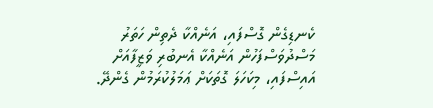ކެނޑިގެން ގޮސްފައި، އަނެއްކާ ދެތިން ހަތަރު މަސްދުވަސްފަހުން އަނެއްކާ އެނބުރި ވަޒީފާއަށް އައިސްފައި، މިކަހަލަ ގޮތަކަށް ޢަމަލުކުރަމުން ގެންދޭ.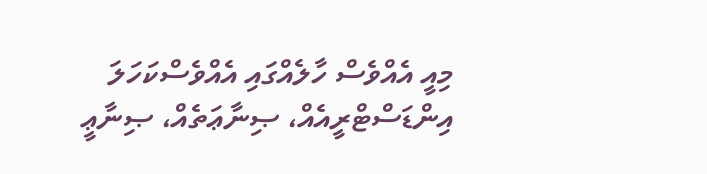މިއީ އެއްވެސް ހާލެއްގައި އެއްވެސްކަހަލަ އިންޑަސްޓްރީއެއް، ޞިނާޢަތެއް، ޞިނާޢީ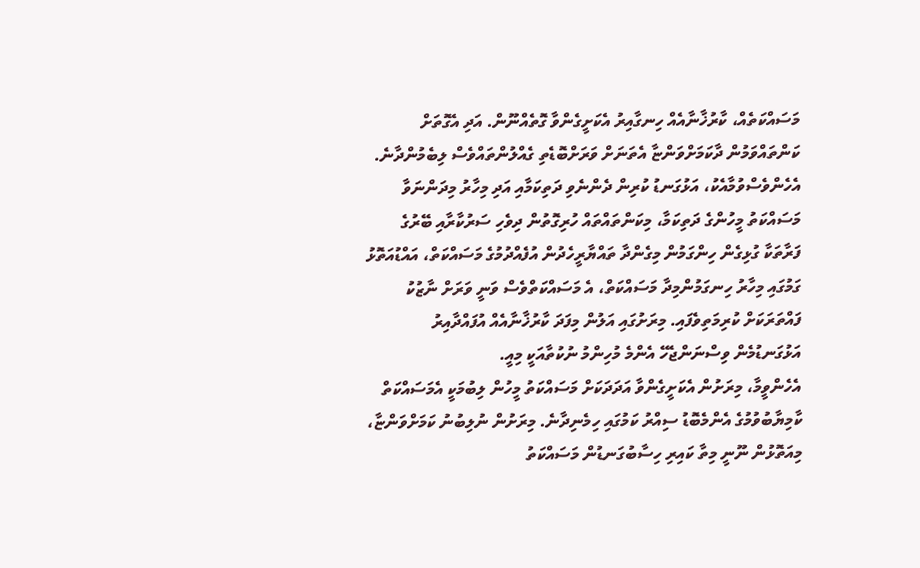މަސައްކަތެއް، ކާރުޚާނާއެއް ހިނގާއިރު އެކަށީގެންވާ ގޮތެއްނޫން. އަދި އެގޮތަށް ކަންތައްވަމުން ދާކަމަށްވަންޏާ އެތަނަށް ވަރަށްބޮޑެތި ގެއްލުންތައްވެސް ލިބެމުންދާނެ.
އެހެންވެސްވުމާއެކު، އަޅުގަނޑު ކުރިން ދެންނެވި ދަތިކަމާއި އަދި މިހާރު މިދަންނަވާ މަސައްކަތު މީހުންގެ ދަތިކަމާ، މިކަންތައްތައް ހުރިގޮތުން ދިވެހި ސަރުކާރާއި ބޭރުގެ ފަރާތަކާ ގުޅިގެން ހިންގަމުން މިގެންދާ ތައްޔާރީހެދުން އުފެއްދުމުގެ މަސައްކަތް، އައްޑުއަތޮޅު ގަމުގައި މިހާރު ހިނގަމުންމިދާ މަސައްކަތް، އެ މަސައްކަތްވެސް ވަނީ ވަރަށް ނާޒުކު ފައްތަރަކަށް ކުރިމަތިވެފައި. މިރަށުގައި އަލުން މިފަދަ ކާރުޚާނާއެއް އުފައްދާއިރު އަޅުގަނޑުމެން ވިސްނަންޖެހޭ އެންމެ މުހިންމު ނުކުތާއަކީ މިއީ.
އެހެންވީމާ، މިރަށުން އެކަށީގެންވާ އަދަދަކަށް މަސައްކަތު މީހުން ލިބުމަކީ އެމަސައްކަތް ކާމިޔާބުވުމުގެ އެންމެބޮޑު ސިއްރު ކަމުގައި ހިމެނިދާނެ. މިރަށުން ނުލިބުނު ކަމަށްވަންޏާ، މިއަތޮޅުން ނޫނީ މިތާ ކައިރި ހިސާބުގަނޑުން މަސައްކަތު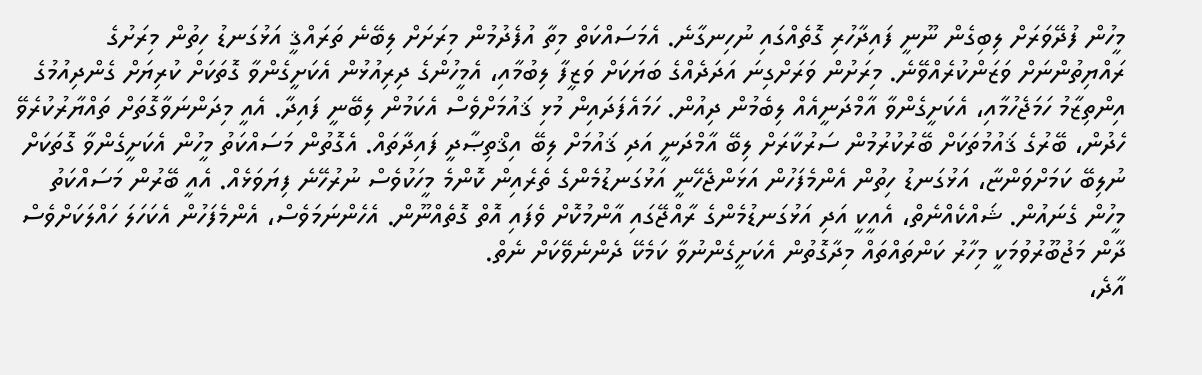މީހުން ފުދޭވަރަށް ލިބިގެން ނޫނީ ފައިދާހުރި ގޮތެއްގައި ނުހިނގާނެ. އެމަސައްކަތް މިތާ އުފެދުމުން މިރަށަށް ލިބޭނެ ތަރައްޤީ އަޅުގަނޑު ހިތުން މިރަށުގެ ރައްޔިތުންނަށް ވަޒަންކުރެއްވޭނެ. މިރަށުން ވަރަށްގިނަ އަދަދެއްގެ ބަޔަކަށް ވަޒީފާ ލިބުމާއި، އެމީހުންގެ ދިރިއުޅުން އެކަށީގެންވާ ގޮތަކަށް ކުރިޔަށް ގެންދިއުމުގެ އިންތިޒާމު ހަމަޖެހުމާއި، އެކަށީގެންވާ އާމްދަނީއެއް ލިބެމުން ދިއުން. ހަމައެފަދައިން މުޅި ޤައުމަށްވެސް އެކަމުން ލިބޭނީ ފައިދާ. އެއީ މިދަންނަވާގޮތަށް ތައްޔާރުކުރެވޭ ހެދުން، ބޭރުގެ ޤައުމުތަކަށް ބޭރުކުރުމުން ސަރުކާރަށް ލިބޭ އާމްދަނީ އަދި ޤައުމަށް ލިބޭ އިޤްތިޞާދީ ފައިދާތައް. އެގޮތުން މަސައްކަތު މީހުން އެކަށީގެންވާ ގޮތަކަށް ނުލިބޭ ކަމަށްވަންޏާ، އަޅުގަނޑު ހިތުން އެންމެފަހުން އަޅަންޖެހޭނީ އަޅުގަނޑުމެންގެ ތެރެއިން ކޮންމެ މީހަކުވެސް ނުރުހޭނެ ފިޔަވަޅެއް. އެއީ ބޭރުން މަސައްކަތު މީހުން ގެނައުން. ޝައްކެއްނެތް، އެއީކީ އަދި އަޅުގަނޑުމެންގެ ރާއްޖޭގައި އާންމުކޮށް ވެފައި އޮތް ގޮތެއްނޫން. އެހެންނަމަވެސް، އެންމެފަހުން އެކަހަލަ ހައްލަކަށްވެސް ދާން މަޖުބޫރުވުމަކީ މިހާރު ކަންތައްތައް މިދާގޮތުން އެކަށީގެންނުވާ ކަމެކޭ ދެންނެވޭކަށް ނެތް.
އާދެ،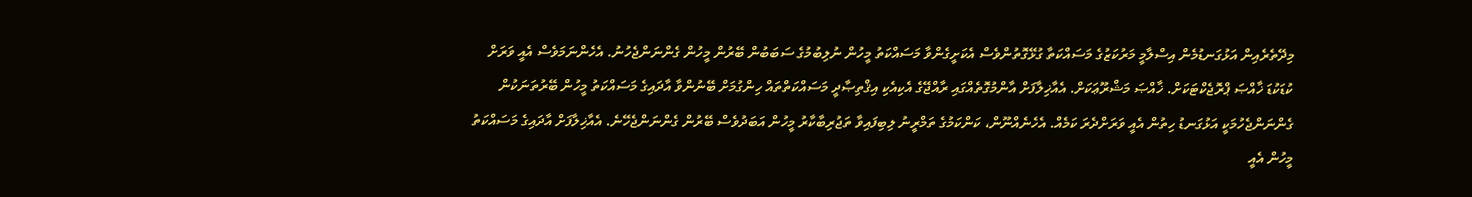މިދޭތެރެއިން އަޅުގަނޑުމެން އިސްލާމީ މަރުކަޒުގެ މަސައްކަތާ ގުޅޭގޮތުންވެސް އެކަށީގެންވާ މަސައްކަތު މީހުން ނުލިބުމުގެ ސަބަބުން ބޭރުން މީހުން ގެންނަންޖެހުނު. އެހެންނަމަވެސް އެއީ ވަރަށް ކުޑަކުޑަ ޚާއްޞަ ޕްރޮޖެކްޓަކަށް. ޚާއްޞަ މަޝްރޫޢަކަށް. އެއާޚިލާފަށް އާންމުގޮތެއްގައި ރާއްޖޭގެ އެކިއެކި އިޤްތިޞާދީ މަސައްކަތްތައް ހިންގުމަށް ބޭނުންވާ އާދައިގެ މަސައްކަތު މީހުން ބޭރުތަނަކުން ގެންނަންޖެހުމަކީ އަޅުގަނޑު ހިތުން އެއީ ވަރަށްދެރަ ކަމެއް. އެހެނެއްނޫން، ކަންކަމުގެ ތަމްރީނު ލިބިފައިވާ ތަޖުރިބާކާރު މީހުން އަބަދުވެސް ބޭރުން ގެންނަންޖެހޭނެ. އެއާޚިލާފަށް އާދައިގެ މަސައްކަތު މީހުން އެއީ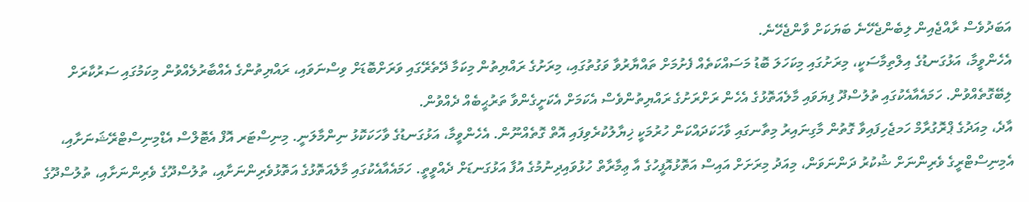އަބަދުވެސް ރާއްޖެއިން ލިބެންޖެހޭނެ ބަޔަކަށް ވާންޖެހޭނެ.
އެހެންވީމާ، އަޅުގަނޑުގެ އިލްތިމާސަކީ، މިރަށުގައި މިކަހަލަ ބޮޑު މަސައްކަތެއް ފެށުމަށް ތައްޔާރުވާ ވަގުތުގައި، މިރަށުގެ ރައްޔިތުން މިކަމާ ދޭތެރޭގައި ވަރަށްބޮޑަށް ވިސްނަވައި، ރައްޔިތުންގެ އެއްބާރުލެއްވުން މިކަމުގައި ސަރުކާރަށް ލިބޭގޮތެއްވުން. ހަމައެއާއެކުގައި ތުލުސްދޫ ފިޔަވައި މާލެއަތޮޅުގެ އެހެން ރަށްރަށުގެ ރައްޔިތުންވެސް އެކަމަށް އެކަށީގެންވާ ތަރުޙީބެއް ދެއްވުން.
އާދެ، މިއަދުގެ ޕްރޮގުރާމް ހަމޖެހިފައިވާ ގޮތުން މާގިނައިރު މިތާނގައި ވާހަކަދައްކަން ހުރުމަކީ ޚިޔާލުކުރެވިފައި އޮތް ގޮތެއްނޫން. އެހެންވީމާ، އަޅުގަނޑުގެ ވާހަކަކޮޅު ނިންމާލަނީ. މިނިސްޓަރ އޮފް އެޓޮލްސް އެޑްމިނިސްޓްރޭޝަނަށާއި، އެމިނިސްޓްރީގެ ވެރިންނަށް ޝުކުރު ދަންނަވަން، މިއަދު މިރަށަށް އައިސް އަތޮޅުއޮފީހުގެ އާ ޢިމާރާތް ހުޅުވައިދިނުމުގެ އުފާ އަޅުގަނޑަށް ދެއްވީތީ. ހަމައެއާއެކުގައި މާލެއަތޮޅުގެ އަތޮޅުވެރިންނަށާއި، ތުލުސްދޫގެ ވެރިންނަށާއި، ތުލުސްދޫގެ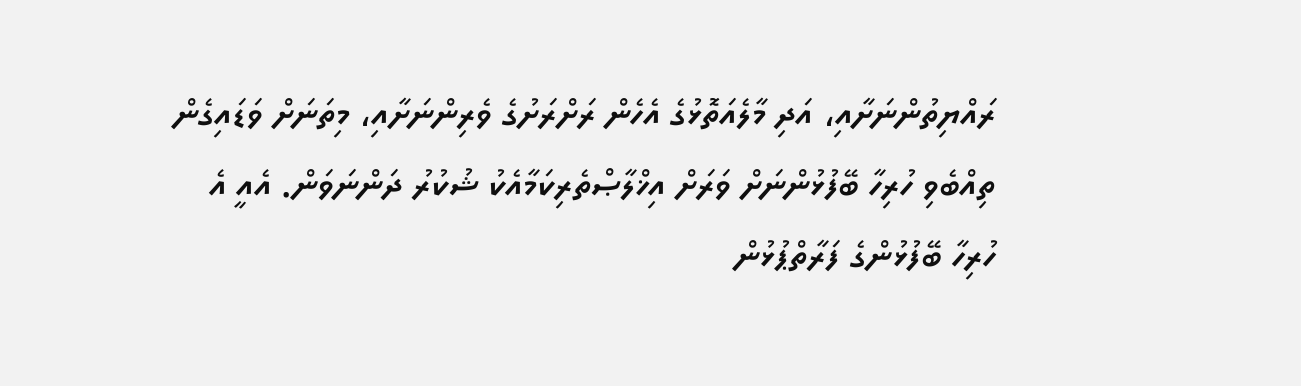ރައްޔިތުންނަށާއި، އަދި މާލެއަތޮޅުގެ އެހެން ރަށްރަށުގެ ވެރިންނަށާއި، މިތަނަށް ވަޑައިގެން ތިއްބެވި ހުރިހާ ބޭފުޅުންނަށް ވަރަށް އިޚްލާޞްތެރިކަމާއެކު ޝުކުރު ދަންނަވަން. އެއީ އެ ހުރިހާ ބޭފުޅުންގެ ފަރާތްޕުޅުން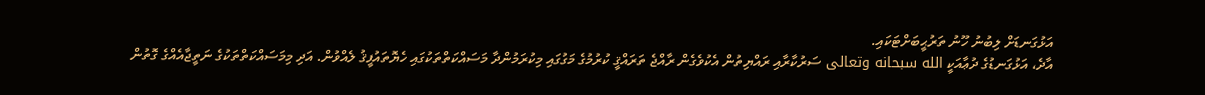އަޅުގަނޑަށް ލިބުނު ހޫނު ތަރުޙީބަށްޓަކައި.
އާދެ، އަޅުގަނޑުގެ ދުޢާއަކީ الله سبحانه وتعالى ސަރުކާރާއި ރައްޔިތުން އެކުވެގެން ރާއްޖެ ތަރައްޤީ ކުރުމުގެ މަގުގައި މިކުރަމުންދާ މަސައްކަތްތަކުގައި ހެޔޮތައުފީޤު ލެއްވުން. އަދި މިމަސައްކަތްތަކުގެ ނަތީޖާއެއްގެ ގޮތުން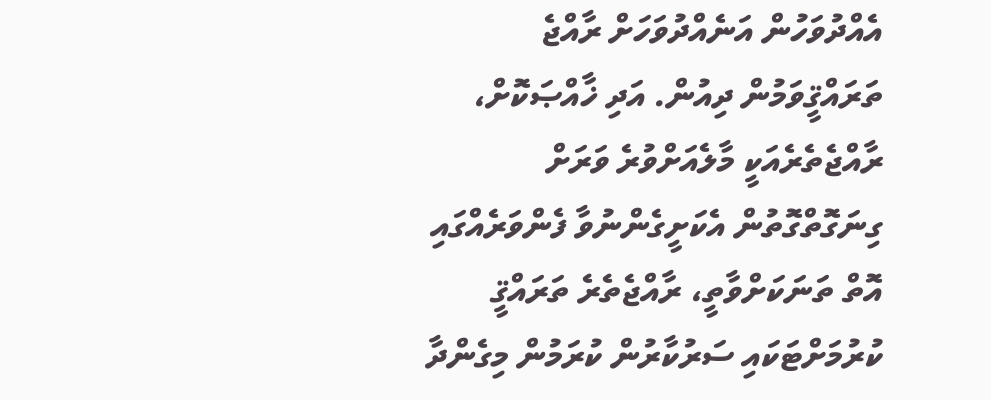އެއްދުވަހުން އަނެއްދުވަހަށް ރާއްޖެ ތަރައްޤީވަމުން ދިއުން. އަދި ޚާއްޞަކޮށް، ރާއްޖެތެރެއަކީ މާލެއަށްވުރެ ވަރަށް ގިނަގޮތްގޮތުން އެކަށީގެންނުވާ ފެންވަރެއްގައި އޮތް ތަނަކަށްވާތީ، ރާއްޖެތެރެ ތަރައްޤީ ކުރުމަށްޓަކައި ސަރުކާރުން ކުރަމުން މިގެންދާ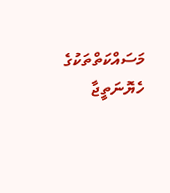މަސައްކަތްތަކުގެ ހެޔޮނަތީޖާ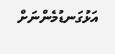އަޅުގަނޑުމެންނަށް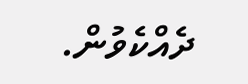ދެއްކެވުން.